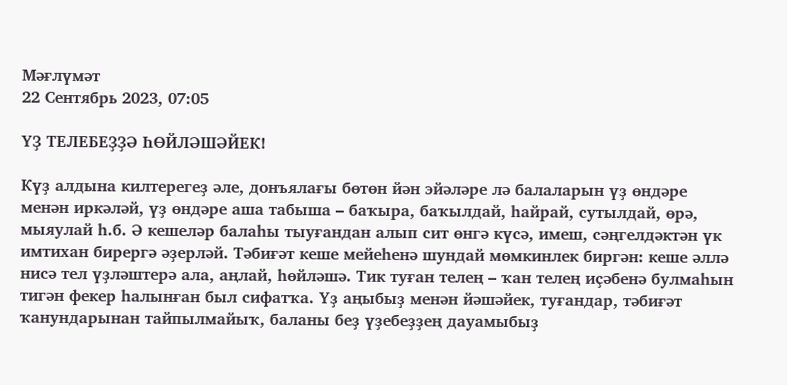Мәғлүмәт
22 Сентябрь 2023, 07:05

ҮҘ ТЕЛЕБЕҘҘӘ ҺӨЙЛӘШӘЙЕК!

Күҙ алдына килтерегеҙ әле, донъялағы бөтөн йән эйәләре лә балаларын үҙ өндәре менән иркәләй, үҙ өндәре аша табыша – баҡыра, баҡылдай, һайрай, сутылдай, өрә, мыяулай һ.б. Ә кешеләр балаһы тыуғандан алып сит өнгә күсә, имеш, сәңгелдәктән үк имтихан бирергә әҙерләй. Тәбиғәт кеше мейеһенә шундай мөмкинлек биргән: кеше әллә нисә тел үҙләштерә ала, аңлай, һөйләшә. Тик туған телең – ҡан телең иҫәбенә булмаһын тигән фекер һалынған был сифатҡа. Үҙ аңыбыҙ менән йәшәйек, туғандар, тәбиғәт ҡанундарынан тайпылмайыҡ, баланы беҙ үҙебеҙҙең дауамыбыҙ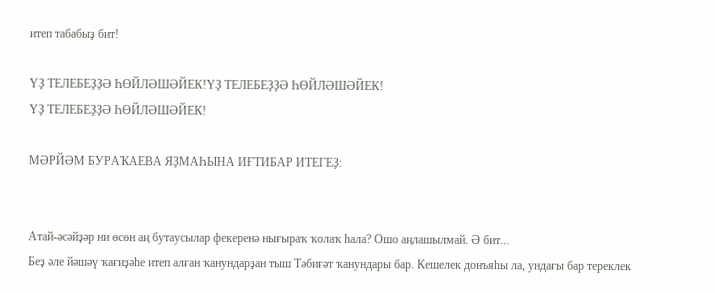итеп табабыҙ бит!

ҮҘ ТЕЛЕБЕҘҘӘ ҺӨЙЛӘШӘЙЕК!ҮҘ ТЕЛЕБЕҘҘӘ ҺӨЙЛӘШӘЙЕК!
ҮҘ ТЕЛЕБЕҘҘӘ ҺӨЙЛӘШӘЙЕК!

МӘРЙӘМ БУРАҠАЕВА ЯҘМАҺЫНА ИҒТИБАР ИТЕГЕҘ:


Атай-әсәйҙәр ни өсөн аң бутаусылар фекеренә нығыраҡ ҡолаҡ һала? Ошо аңлашылмай. Ә бит...
Беҙ әле йәшәү ҡағиҙәһе итеп алған ҡанундарҙан тыш Тәбиғәт ҡанундары бар. Кешелек донъяһы ла, ундағы бар тереклек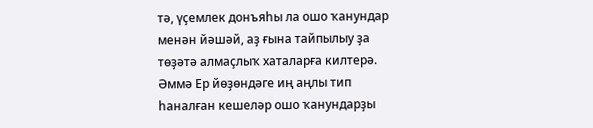тә, үҫемлек донъяһы ла ошо ҡанундар менән йәшәй, аҙ ғына тайпылыу ҙа төҙәтә алмаҫлыҡ хаталарға килтерә. Әммә Ер йөҙөндәге иң аңлы тип һаналған кешеләр ошо ҡанундарҙы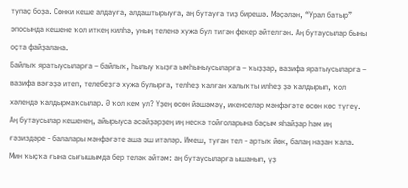тупаҫ боҙа. Сөнки кеше алдауға, алдаштырыуға, аң бутауға тиҙ бирешә. Мәҫәлән, “Урал батыр” эпосында кешене ҡол иткең килһә, уның теленә хужа бул тигән фекер әйтелгән. Аң бутаусылар быны оҫта файҙалана.
Байлыҡ яратыусыларға – байлыҡ, һылыу ҡыҙға ымһыныусыларға – ҡыҙҙар, вазифа яратыусыларға – вазифа вәғәҙә итеп, телебеҙгә хужа булырға, телһеҙ ҡалған халыҡты илһеҙ ҙә ҡалдырып, ҡол хәлендә ҡалдырмаҡсылар. Ә ҡол кем ул? Үҙең өсөн йәшәмәү, икенселәр мәнфәғәте өсөн көс түгеү. Аң бутаусылар кешенең, айырыуса әсәйҙәрҙең иң нескә тойғоларына баҫым яһайҙар һәм иң ғәзиздәре - балалары мәнфәғәте аша эш итәләр. Имеш, туған тел - артыҡ йөк, балаң наҙан ҡала. Мин ҡыҫҡа ғына сығышымда бер теләк әйтәм: аң бутаусыларға ышанып, үҙ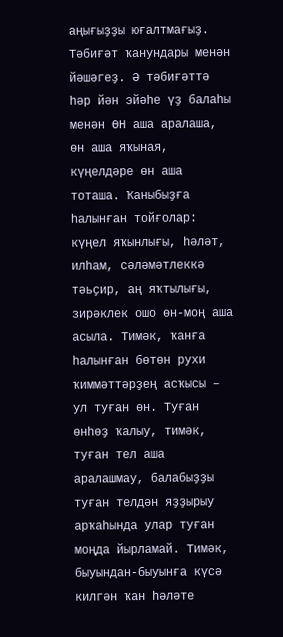аңығыҙҙы юғалтмағыҙ. Тәбиғәт ҡанундары менән йәшәгеҙ. Ә тәбиғәттә һәр йән эйәһе үҙ балаһы менән ӨН аша аралаша, өн аша яҡыная, күңелдәре өн аша тоташа. Ҡаныбыҙға һалынған тойғолар: күңел яҡынлығы, һәләт, илһам, сәләмәтлеккә тәьҫир, аң яҡтылығы, зирәклек ошо өн-моң аша асыла. Тимәк, ҡанға һалынған бөтөн рухи ҡиммәттәрҙең асҡысы – ул туған өн. Туған өнһөҙ ҡалыу, тимәк, туған тел аша аралашмау, балабыҙҙы туған телдән яҙҙырыу арҡаһында улар туған моңда йырламай. Тимәк, быуындан-быуынға күсә килгән ҡан һәләте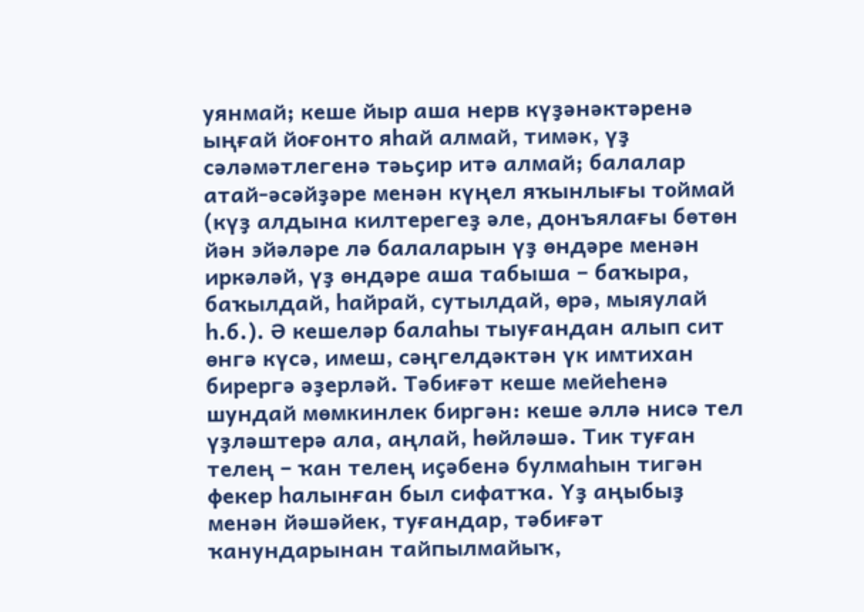уянмай; кеше йыр аша нерв күҙәнәктәренә ыңғай йоғонто яһай алмай, тимәк, үҙ сәләмәтлегенә тәьҫир итә алмай; балалар атай-әсәйҙәре менән күңел яҡынлығы тоймай (күҙ алдына килтерегеҙ әле, донъялағы бөтөн йән эйәләре лә балаларын үҙ өндәре менән иркәләй, үҙ өндәре аша табыша – баҡыра, баҡылдай, һайрай, сутылдай, өрә, мыяулай һ.б.). Ә кешеләр балаһы тыуғандан алып сит өнгә күсә, имеш, сәңгелдәктән үк имтихан бирергә әҙерләй. Тәбиғәт кеше мейеһенә шундай мөмкинлек биргән: кеше әллә нисә тел үҙләштерә ала, аңлай, һөйләшә. Тик туған телең – ҡан телең иҫәбенә булмаһын тигән фекер һалынған был сифатҡа. Үҙ аңыбыҙ менән йәшәйек, туғандар, тәбиғәт ҡанундарынан тайпылмайыҡ,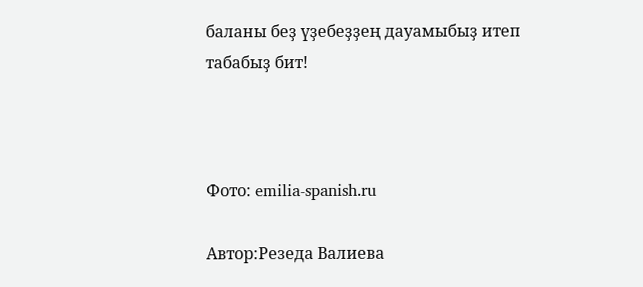баланы беҙ үҙебеҙҙең дауамыбыҙ итеп табабыҙ бит!



Фото: emilia-spanish.ru

Автор:Резеда Валиева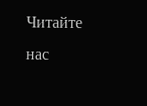Читайте нас